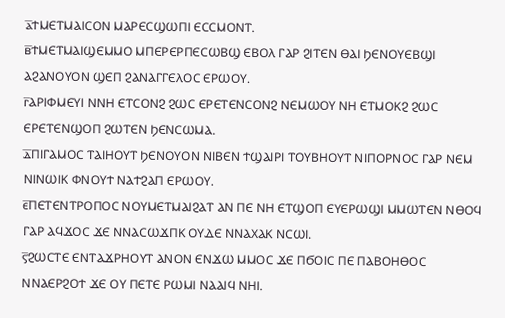ⲁ̅ϮⲘⲈⲦⲘⲀⲒⲤⲞⲚ ⲘⲀⲢⲈⲤϢⲰⲠⲒ ⲈⲤⲤⲘⲞⲚⲦ.
ⲃ̅ϮⲘⲈⲦⲘⲀⲒϢⲈⲘⲘⲞ ⲘⲠⲈⲢⲈⲢⲠⲈⲤⲰⲂϢ ⲈⲂⲞⲖ ⲄⲀⲢ ϨⲒⲦⲈⲚ ⲐⲀⲒ ϦⲈⲚⲞⲨⲈⲂϢⲒ ⲀϨⲀⲚⲞⲨⲞⲚ ϢⲈⲠ ϨⲀⲚⲀⲄⲄⲈⲖⲞⲤ ⲈⲢⲰⲞⲨ.
ⲅ̅ⲀⲢⲒⲪⲘⲈⲨⲒ ⲚⲚⲎ ⲈⲦⲤⲞⲚϨ ϨⲰⲤ ⲈⲢⲈⲦⲈⲚⲤⲞⲚϨ ⲚⲈⲘⲰⲞⲨ ⲚⲎ ⲈⲦⲘⲞⲔϨ ϨⲰⲤ ⲈⲢⲈⲦⲈⲚϢⲞⲠ ϨⲰⲦⲈⲚ ϦⲈⲚⲤⲰⲘⲀ.
ⲇ̅ⲠⲒⲄⲀⲘⲞⲤ ⲦⲀⲒⲎⲞⲨⲦ ϦⲈⲚⲞⲨⲞⲚ ⲚⲒⲂⲈⲚ ϮϢⲀⲒⲢⲒ ⲦⲞⲨⲂⲎⲞⲨⲦ ⲚⲒⲠⲞⲢⲚⲞⲤ ⲄⲀⲢ ⲚⲈⲘ ⲚⲒⲚⲰⲒⲔ ⲪⲚⲞⲨϮ ⲚⲀϮϨⲀⲠ ⲈⲢⲰⲞⲨ.
ⲉ̅ⲠⲈⲦⲈⲚⲦⲢⲞⲠⲞⲤ ⲚⲞⲨⲘⲈⲦⲘⲀⲒϨⲀⲦ ⲀⲚ ⲠⲈ ⲚⲎ ⲈⲦϢⲞⲠ ⲈⲨⲈⲢⲰϢⲒ ⲘⲘⲰⲦⲈⲚ ⲚⲐⲞϤ ⲄⲀⲢ ⲀϤϪⲞⲤ ϪⲈ ⲚⲚⲀⲤⲰϪⲠⲔ ⲞⲨⲆⲈ ⲚⲚⲀⲬⲀⲔ ⲚⲤⲰⲒ.
ⲋ̅ϨⲰⲤⲦⲈ ⲈⲚⲦⲀϪⲢⲎⲞⲨⲦ ⲀⲚⲞⲚ ⲈⲚϪⲰ ⲘⲘⲞⲤ ϪⲈ ⲠϬⲞⲒⲤ ⲠⲈ ⲠⲀⲂⲞⲎⲐⲞⲤ ⲚⲚⲀⲈⲢϨⲞϮ ϪⲈ ⲞⲨ ⲠⲈⲦⲈ ⲢⲰⲘⲒ ⲚⲀⲀⲒϤ ⲚⲎⲒ.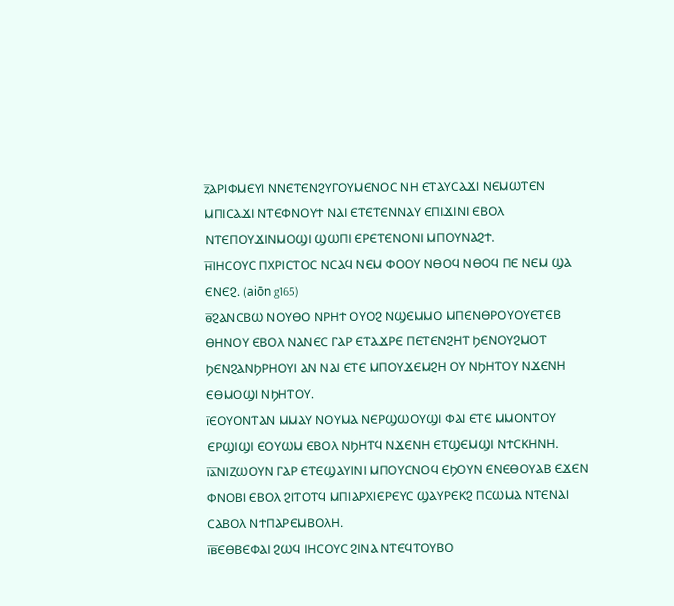ⲍ̅ⲀⲢⲒⲪⲘⲈⲨⲒ ⲚⲚⲈⲦⲈⲚϨⲨⲄⲞⲨⲘⲈⲚⲞⲤ ⲚⲎ ⲈⲦⲀⲨⲤⲀϪⲒ ⲚⲈⲘⲰⲦⲈⲚ ⲘⲠⲒⲤⲀϪⲒ ⲚⲦⲈⲪⲚⲞⲨϮ ⲚⲀⲒ ⲈⲦⲈⲦⲈⲚⲚⲀⲨ ⲈⲠⲒϪⲒⲚⲒ ⲈⲂⲞⲖ ⲚⲦⲈⲠⲞⲨϪⲒⲚⲘⲞϢⲒ ϢⲰⲠⲒ ⲈⲢⲈⲦⲈⲚⲞⲚⲒ ⲘⲠⲞⲨⲚⲀϨϮ.
ⲏ̅ⲒⲎⲤⲞⲨⲤ ⲠⲬⲢⲒⲤⲦⲞⲤ ⲚⲤⲀϤ ⲚⲈⲘ ⲪⲞⲞⲨ ⲚⲐⲞϤ ⲚⲐⲞϤ ⲠⲈ ⲚⲈⲘ ϢⲀ ⲈⲚⲈϨ. (aiōn g165)
ⲑ̅ϨⲀⲚⲤⲂⲰ ⲚⲞⲨⲐⲞ ⲚⲢⲎϮ ⲞⲨⲞϨ ⲚϢⲈⲘⲘⲞ ⲘⲠⲈⲚⲐⲢⲞⲨⲞⲨⲈⲦⲈⲂ ⲐⲎⲚⲞⲨ ⲈⲂⲞⲖ ⲚⲀⲚⲈⲤ ⲄⲀⲢ ⲈⲦⲀϪⲢⲈ ⲠⲈⲦⲈⲚϨⲎⲦ ϦⲈⲚⲞⲨϨⲘⲞⲦ ϦⲈⲚϨⲀⲚϦⲢⲎⲞⲨⲒ ⲀⲚ ⲚⲀⲒ ⲈⲦⲈ ⲘⲠⲞⲨϪⲈⲘϨⲎ ⲞⲨ ⲚϦⲎⲦⲞⲨ ⲚϪⲈⲚⲎ ⲈⲐⲘⲞϢⲒ ⲚϦⲎⲦⲞⲨ.
ⲓ̅ⲈⲞⲨⲞⲚⲦⲀⲚ ⲘⲘⲀⲨ ⲚⲞⲨⲘⲀ ⲚⲈⲢϢⲰⲞⲨϢⲒ ⲪⲀⲒ ⲈⲦⲈ ⲘⲘⲞⲚⲦⲞⲨ ⲈⲢϢⲒϢⲒ ⲈⲞⲨⲰⲘ ⲈⲂⲞⲖ ⲚϦⲎⲦϤ ⲚϪⲈⲚⲎ ⲈⲦϢⲈⲘϢⲒ ⲚϮⲤⲔⲎⲚⲎ.
ⲓ̅ⲁ̅ⲚⲒⲌⲰⲞⲨⲚ ⲄⲀⲢ ⲈⲦⲈϢⲀⲨⲒⲚⲒ ⲘⲠⲞⲨⲤⲚⲞϤ ⲈϦⲞⲨⲚ ⲈⲚⲈⲐⲞⲨⲀⲂ ⲈϪⲈⲚ ⲪⲚⲞⲂⲒ ⲈⲂⲞⲖ ϨⲒⲦⲞⲦϤ ⲘⲠⲒⲀⲢⲬⲒⲈⲢⲈⲨⲤ ϢⲀⲨⲢⲈⲔϨ ⲠⲤⲰⲘⲀ ⲚⲦⲈⲚⲀⲒ ⲤⲀⲂⲞⲖ ⲚϮⲠⲀⲢⲈⲘⲂⲞⲖⲎ.
ⲓ̅ⲃ̅ⲈⲐⲂⲈⲪⲀⲒ ϨⲰϤ ⲒⲎⲤⲞⲨⲤ ϨⲒⲚⲀ ⲚⲦⲈϤⲦⲞⲨⲂⲞ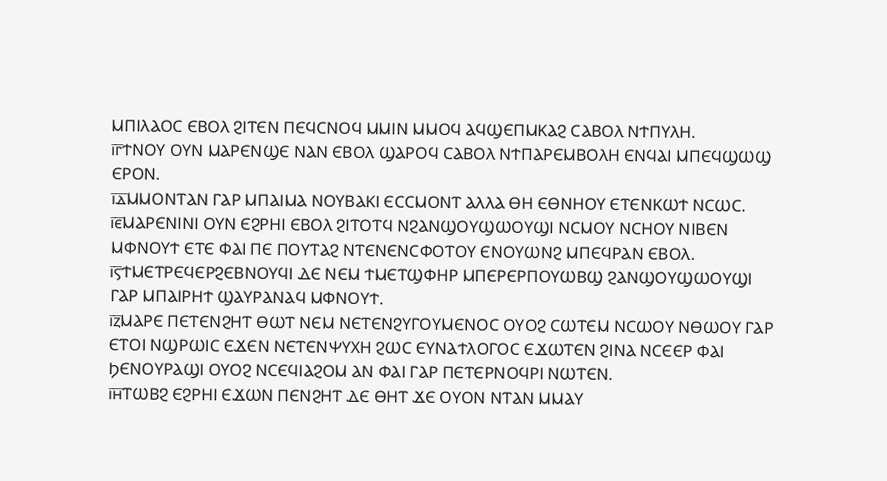ⲘⲠⲒⲖⲀⲞⲤ ⲈⲂⲞⲖ ϨⲒⲦⲈⲚ ⲠⲈϤⲤⲚⲞϤ ⲘⲘⲒⲚ ⲘⲘⲞϤ ⲀϤϢⲈⲠⲘⲔⲀϨ ⲤⲀⲂⲞⲖ ⲚϮⲠⲨⲖⲎ.
ⲓ̅ⲅ̅ϮⲚⲞⲨ ⲞⲨⲚ ⲘⲀⲢⲈⲚϢⲈ ⲚⲀⲚ ⲈⲂⲞⲖ ϢⲀⲢⲞϤ ⲤⲀⲂⲞⲖ ⲚϮⲠⲀⲢⲈⲘⲂⲞⲖⲎ ⲈⲚϤⲀⲒ ⲘⲠⲈϤϢⲰϢ ⲈⲢⲞⲚ.
ⲓ̅ⲇ̅ⲘⲘⲞⲚⲦⲀⲚ ⲄⲀⲢ ⲘⲠⲀⲒⲘⲀ ⲚⲞⲨⲂⲀⲔⲒ ⲈⲤⲤⲘⲞⲚⲦ ⲀⲖⲖⲀ ⲐⲎ ⲈⲐⲚⲎⲞⲨ ⲈⲦⲈⲚⲔⲰϮ ⲚⲤⲰⲤ.
ⲓ̅ⲉ̅ⲘⲀⲢⲈⲚⲒⲚⲒ ⲞⲨⲚ ⲈϨⲢⲎⲒ ⲈⲂⲞⲖ ϨⲒⲦⲞⲦϤ ⲚϨⲀⲚϢⲞⲨϢⲰⲞⲨϢⲒ ⲚⲤⲘⲞⲨ ⲚⲤⲎⲞⲨ ⲚⲒⲂⲈⲚ ⲘⲪⲚⲞⲨϮ ⲈⲦⲈ ⲪⲀⲒ ⲠⲈ ⲠⲞⲨⲦⲀϨ ⲚⲦⲈⲚⲈⲚⲤⲪⲞⲦⲞⲨ ⲈⲚⲞⲨⲰⲚϨ ⲘⲠⲈϤⲢⲀⲚ ⲈⲂⲞⲖ.
ⲓ̅ⲋ̅ϮⲘⲈⲦⲢⲈϤⲈⲢϨⲈⲂⲚⲞⲨϤⲒ ⲆⲈ ⲚⲈⲘ ϮⲘⲈⲦϢⲪⲎⲢ ⲘⲠⲈⲢⲈⲢⲠⲞⲨⲰⲂϢ ϨⲀⲚϢⲞⲨϢⲰⲞⲨϢⲒ ⲄⲀⲢ ⲘⲠⲀⲒⲢⲎϮ ϢⲀⲨⲢⲀⲚⲀϤ ⲘⲪⲚⲞⲨϮ.
ⲓ̅ⲍ̅ⲘⲀⲢⲈ ⲠⲈⲦⲈⲚϨⲎⲦ ⲐⲰⲦ ⲚⲈⲘ ⲚⲈⲦⲈⲚϨⲨⲄⲞⲨⲘⲈⲚⲞⲤ ⲞⲨⲞϨ ⲤⲰⲦⲈⲘ ⲚⲤⲰⲞⲨ ⲚⲐⲰⲞⲨ ⲄⲀⲢ ⲈⲦⲞⲒ ⲚϢⲢⲰⲒⲤ ⲈϪⲈⲚ ⲚⲈⲦⲈⲚⲮⲨⲬⲎ ϨⲰⲤ ⲈⲨⲚⲀϮⲖⲞⲄⲞⲤ ⲈϪⲰⲦⲈⲚ ϨⲒⲚⲀ ⲚⲤⲈⲈⲢ ⲪⲀⲒ ϦⲈⲚⲞⲨⲢⲀϢⲒ ⲞⲨⲞϨ ⲚⲤⲈϤⲒⲀϨⲞⲘ ⲀⲚ ⲪⲀⲒ ⲄⲀⲢ ⲠⲈⲦⲈⲢⲚⲞϤⲢⲒ ⲚⲰⲦⲈⲚ.
ⲓ̅ⲏ̅ⲦⲰⲂϨ ⲈϨⲢⲎⲒ ⲈϪⲰⲚ ⲠⲈⲚϨⲎⲦ ⲆⲈ ⲐⲎⲦ ϪⲈ ⲞⲨⲞⲚ ⲚⲦⲀⲚ ⲘⲘⲀⲨ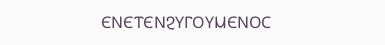ⲈⲚⲈⲦⲈⲚϨⲨⲄⲞⲨⲘⲈⲚⲞⲤ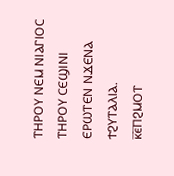ⲦⲎⲢⲞⲨ ⲚⲈⲘ ⲚⲒⲀⲄⲒⲞⲤ ⲦⲎⲢⲞⲨ ⲤⲈϢⲒⲚⲒ ⲈⲢⲰⲦⲈⲚ ⲚϪⲈⲚⲀ ϮϨⲨⲦⲀⲖⲒⲀ.
ⲕ̅ⲉ̅ⲠϨⲘⲞⲦ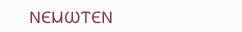ⲚⲈⲘⲰⲦⲈⲚ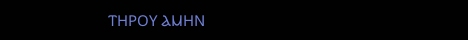ⲦⲎⲢⲞⲨ ⲀⲘⲎⲚ